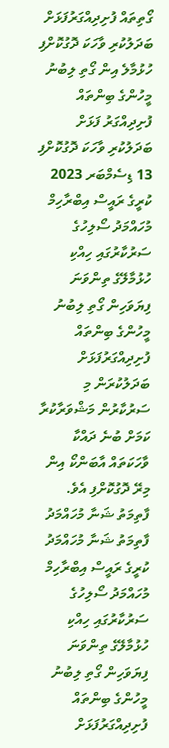ގޯތިތައް ފުށިދިއްގަރުފަޅަށް ބަދަލުކުރި ވާހަކަ ދޮގުކޮށްފި
ހުޅުމާލެ އިން ގޯތި ލިބުނު މީހުންގެ ބިންތައް ފުށިދިއްގަރު ފަޅަށް ބަދަލުކުރި ވާހަކަ ދޮގުކޮށްފި
13 ޑިސެމްބަރ 2023
ކުރީގެ ރައީސް އިބްރާހިމް މުހައްމަދު ސޯލިހުގެ ސަރުކާރުގައި ހިއްކި ހުޅުމާލޭގެ ތިންވަނަ ފިޔަވަހިން ގޯތި ލިބުނު މީހުންގެ ބިންތައް ފުށިދިއްގަރުފަޅަށް ބަދަލުކުރަން މި ސަރުކާރުން މަޝްވަރާކުރާ ކަމަށް ބުނެ ދައްކާ ވާހަކަތައް އާބަންކޯ އިން މިރޭ ދޮގުކޮށްފި އެވެ.
ފާތިމަތު ޝަނާ މުހައްމަދު ފާތިމަތު ޝަނާ މުހައްމަދު
ކުރީގެ ރައީސް އިބްރާހިމް މުހައްމަދު ސޯލިހުގެ ސަރުކާރުގައި ހިއްކި ހުޅުމާލޭގެ ތިންވަނަ ފިޔަވަހިން ގޯތި ލިބުނު މީހުންގެ ބިންތައް ފުށިދިއްގަރުފަޅަށް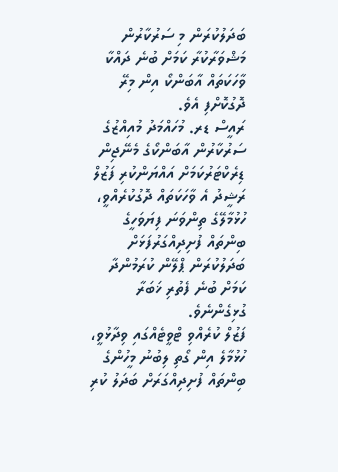ބަދަލުކުރަން މި ސަރުކާރުން މަޝްވަރާކުރާ ކަމަށް ބުނެ ދައްކާ ވާހަކަތައް އާބަންކޯ އިން މިރޭ ދޮގުކޮށްފި އެވެ.
ރައީސް ޑރ. މުހައްމަދު މުއިއްޒުގެ ސަރުކާރުން އާބަންކޯގެ މެނޭޖިން ޑިރެކްޓަރުކަމަށް އައްޔަންކުރި ފަޒުލް ރަޝީދު އެ ވާހަކަތައް ދޮގުކުރެއްވީ، ހުޅުމާލޭގެ ތިންވަނަ ފިޔަވަހީގެ ބިންތައް ފުށިދިއްގަރުފަޅަށް ބަދަލުކުރަން ޕްލޭން ކުރަމުންދާ ކަމަށް ބުނެ ފެތުރި ޚަބަރާ ގުޅިގެންނެވެ.
ފަޒުލް ކުރެއްވި ޓްވީޓެއްގައި ވިދާޅުވީ، ހުޅުމާލެ އިން ގޯތި ލިބުނު މީހުންގެ ބިންތައް ފުށިދިއްގަރަށް ބަދަލު ކުރި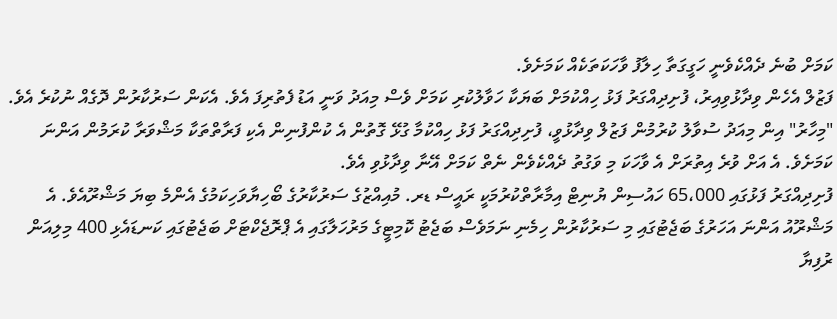ކަމަށް ބުނެ ދެއްކެވެނީ ހަގީގަތާ ހިލާފު ވާހަކަތަކެއް ކަމަށެވެ.
ފަޒުލް އެހެން ވިދާޅުވިއިރު، ފުށިދިއްގަރު ފަޅު ހިއްކުމަށް ބަޔަކާ ހަވާލުކުރި ކަމަށް ވެސް މިއަދު ވަނީ އަޑު ފެތުރިފަ އެވެ. އެކަން ސަރުކާރުން ދޮގެއް ނުކުރެ އެވެ.
"މިހާރު" އިން މިއަދު ސުވާލު ކުރުމުން ފަޒުލް ވިދާޅުވީ، ފުށިދިއްގަރު ފަޅު ހިއްކުމާ ގުޅޭ ގޮތުން އެ ކުންފުނިން އެކި ފަރާތްތަކާ މަޝްވަރާ ކުރަމުން އަންނަ ކަމަށެވެ. އެ އަށް ވުރެ އިތުރަށް އެ ވާހަކަ މި ވަގުތު ދެއްކެވެން ނެތް ކަމަށް އޭނާ ވިދާޅުވި އެވެ.
ފުށިދިއްގަރު ފަޅުގައި 65،000 ހައުސިން ޔުނިޓް އިމާރާތްކުރުމަކީ ރައީސް ޑރ. މުއިއްޒުގެ ސަރުކާރުގެ ބޯހިޔާވަހިކަމުގެ އެންމެ ބިޔަ މަޝްރޫއެވެ. އެ މަޝްރޫއު އަންނަ އަހަރުގެ ބަޖެޓުގައި މި ސަރުކާރުން ހިމެނި ނަމަވެސް ބަޖެޓު ކޮމިޓީގެ މަރުހަލާގައި އެ ޕްރޮޖެކްޓަށް ބަޖެޓުގައި ކަނޑައެޅި 400 މިލިއަން ރުފިޔާ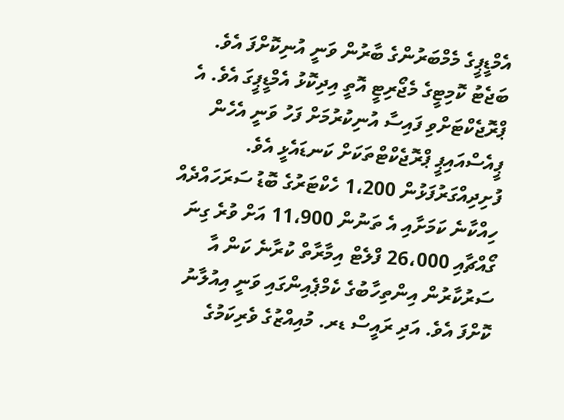އެމްޑީޕީގެ މެމްބަރުންގެ ބާރުން ވަނީ އުނިކޮށްފަ އެވެ.
ބަޖެޓު ކޮމިޓީގެ މެޖޯރިޓީ އޮތީ އިދިކޮޅު އެމްޑީޕީގަ އެވެ. އެ ޕްރޮޖެކްޓަށްވި ފައިސާ އުނިކުރުމަށް ފަހު ވަނީ އެހެން ޕީއެސްއައިޕީ ޕްރޮޖެކްޓްތަކަށް ކަނޑައެޅީ އެވެ.
ފުށިދިއްގަރުފަޅުން 1،200 ހެކްޓަރުގެ ބޮޑު ސަރަހައްދެއް ހިއްކާނެ ކަމަށާއި އެ ތަނުން 11،900 އަށް ވުރެ ގިނަ ގޯއްޗާއި 26،000 ފްލެޓް އިމާރާތް ކުރާނެ ކަން އާ ސަރުކާރުން އިންތިހާބުގެ ކެމްޕެއިންގައި ވަނީ އިއުލާނު ކޮށްފަ އެވެ. އަދި ރައީސް ޑރ. މުއިއްޒުގެ ވެރިކަމުގެ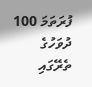ފުރަތަމަ 100 ދުވަހުގެ ތެރޭގައި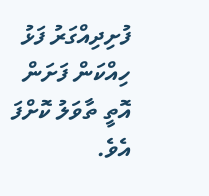ފުށިދިއްގަރު ފަޅު ހިއްކަން ފަށަން އޮތީ ތާވަލު ކޮށްފަ އެވެ.